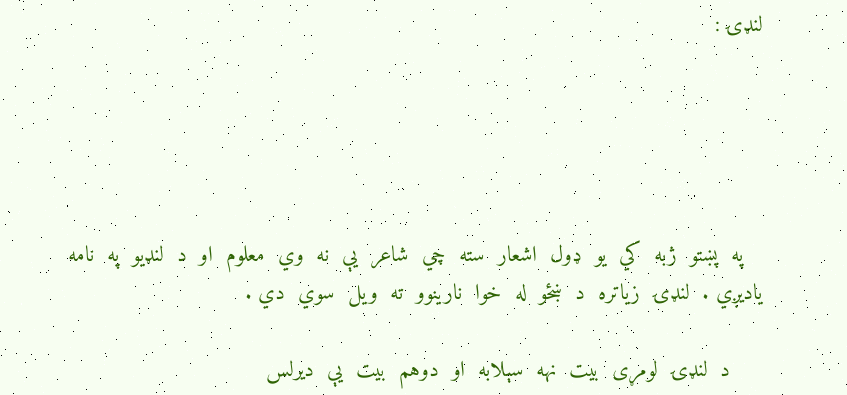لنډۍ :





   په  پښتو  ژبه  کي  يو  ډول  اشعار  سته  چي  شاعر  يې  نه  وي  معلوم  او  د  لنډيو  په  نامه  ياديږي .  لنډۍ  زياتره  د  ښځو  له  خوا  نارينوو  ته  ويل  سوي  دي .

     د  لنډۍ  لومړی  بيت  نهه  سېلابه  او  دوهم  بيت  يې  ديرلس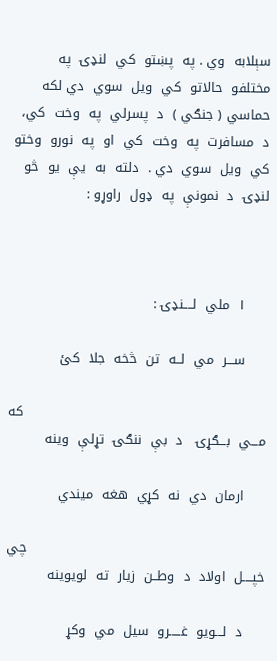سېلابه  وي . په  پښتو  کي  لنډۍ  په  مختلفو  حالاتو  کي  ويل  سوي  دي لکه  حماسي ( جنګي )  د  پسرلي  په  وخت  کي، د  مسافرت  په  وخت  کي  او  په  نورو  وختو  کي  ويل  سوي  دي .  دلته  به  يې  يو  څو  لنډۍ  د  نمونې  په  ډول  راوړو :



     ١  ملي  لــــنډۍ :

     ســـر  مي  لــه  تن  څخه  جلا  کئ

                                                       که  مـــي  بـــګړۍ   د  بې  ننګۍ  تړلې  وينه

     ارمان  دي  نه  کړي  هغه  ميندي

                                                      چي  خپــــل  اولاد  د  وطــن  زيار  ته  لويوينه

     د  لـــويو  غـــــرو  سيل  مي  وکړ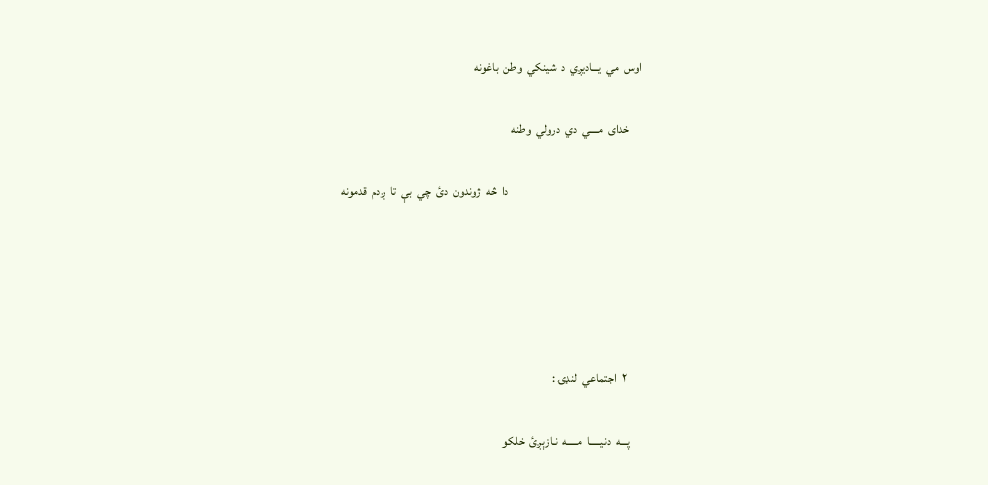اوس  مي  يـــاديږي  د  شينکي  وطن  باغونه

     خدای  مــــي  دي  درولي  وطنه

                                                       دا  څه  ژوندون  دئ  چي  بې  تا  ږدم  قدمونه





      ٢  اجتماعي  لنډۍ :

     پـــه  دنيـــــا  مـــــه  نـازېږئ  خلکو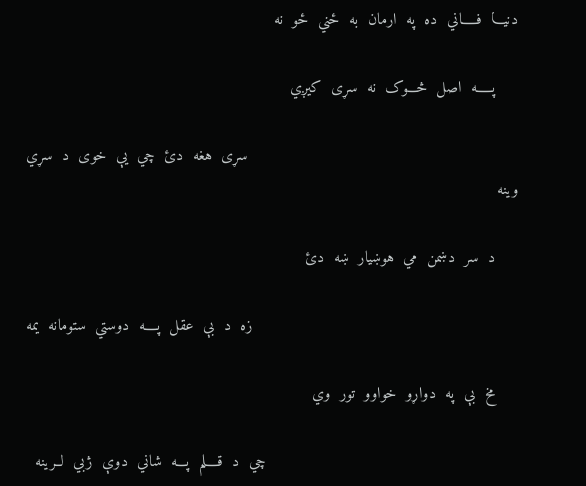دنيـــا  فـــــاني  ده  په  ارمان  به  ځني  ځو  نه

     پـــــه  اصل  څـــوک  نه  سړی  کيږي

                                                          سړی  هغه  دئ  چي  يې  خوی  د  سړي  وينه

     د  سر  دښمن  مي  هوښيار  ښه  دئ

                                                         زه  د  بې  عقل  پــــه  دوستي  ستومانه  يمه

     مخ  بې  په  دواړو  خواوو  تور  وي

                                                      چي  د  قــــلم  پـــه  شاني  دوې  ژبي  لــرينه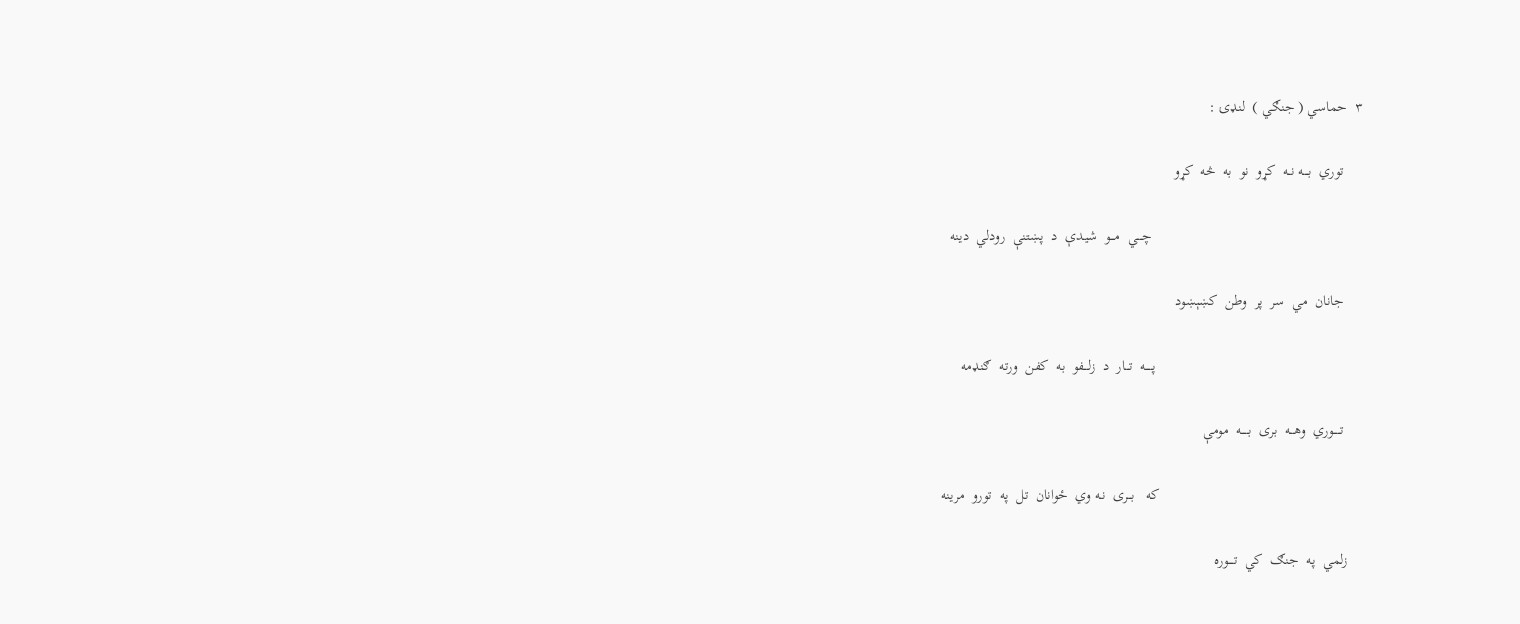٣  حماسي ( جنګي )  لنډۍ :

     توري  بــــه نــه  کړو  نو  به  څه  کړو

                                                        چــــي  مـــو  شيـدې  د  پښتنې  رودلي  دينه

     جانان  مي  سر  پر  وطن  کښېښود

                                                       پـــــه  تـــار  د  زلـــفو  به  کفن  ورته  ګنډمه

     تـــــوري  وهـــه  بری  بـــــه  مومې

                                                      که   بـــری  نـه وي  ځوانان  تل  په  تورو  مرينه

    زلمي  په  جنګ  کي  تــــوره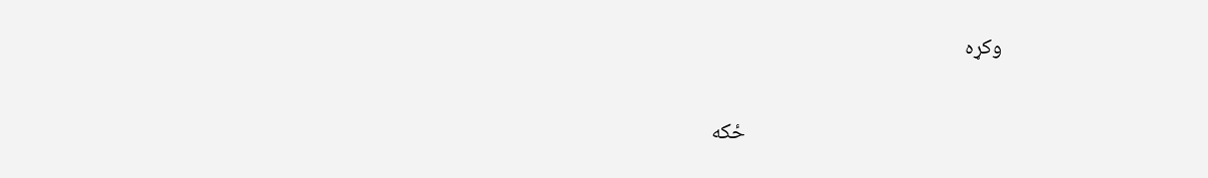وکړه

                                                     ځکه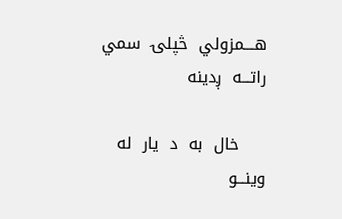هــــمزولي  څپلۍ  سمي  راتـــه  ږدينه

     خال  به  د  يار  له  وينـــو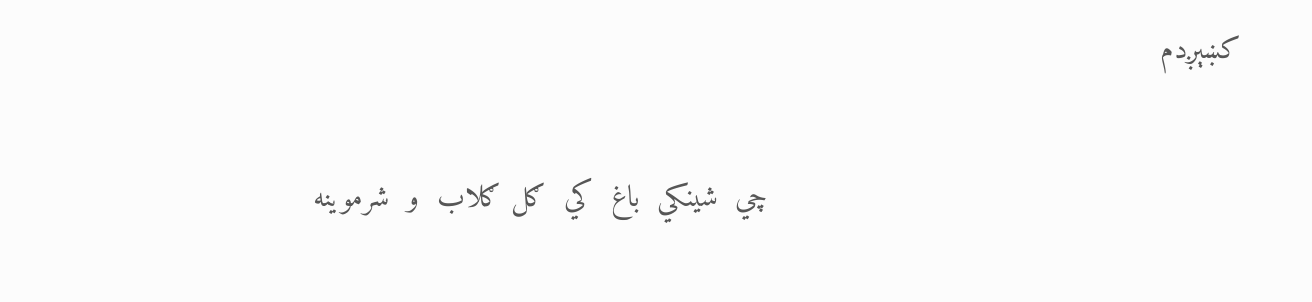کښېږدم

                                                      چي  شينکي  باغ  کي  ګل ګلاب  و  شرموينه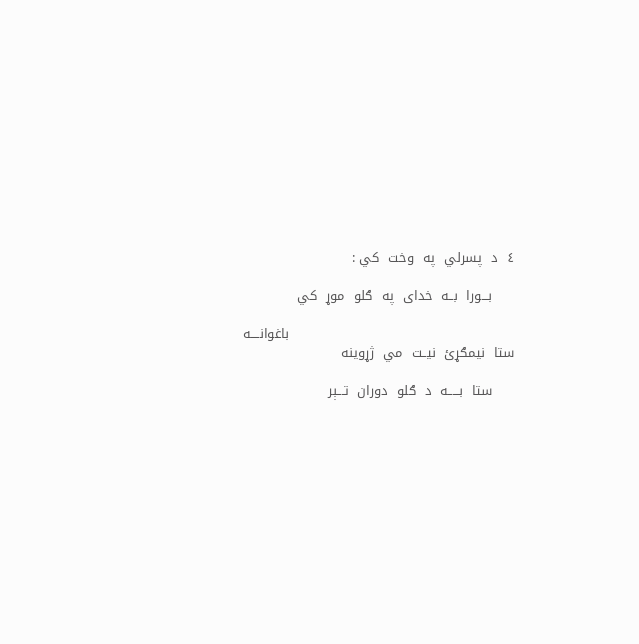٤  د  پسرلي  په  وخت  کي :

     بـــورا  بــه  خدای  په  ګلو  موړ  کي

                                                   باغوانــــه  ستا  نيمګړئ  نيــت  مي  ژړوينه

     ستا  بـــــه  د  ګلو  دوران  تـــېر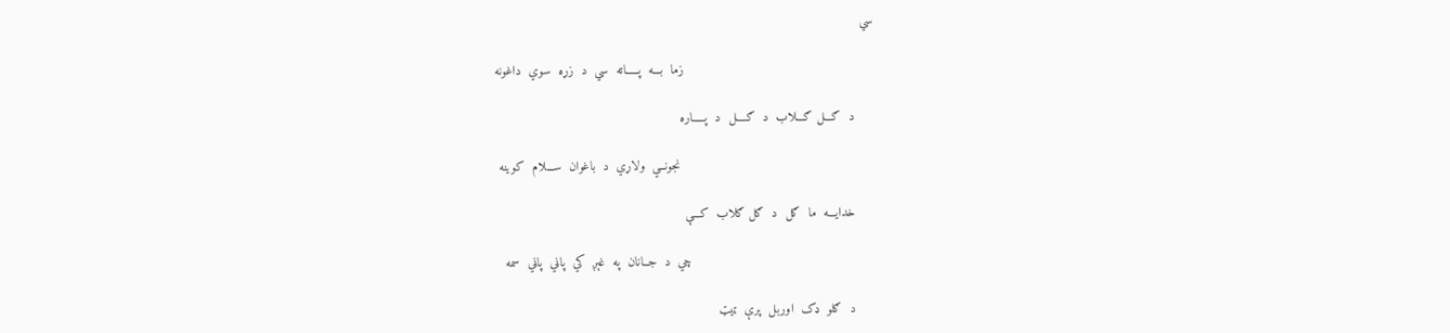سي

                                                  زما  بـــه  پـــــاته  سي  د  زړه  سوي  داغونه

     د  ګـــل ګـــلاب  د  ګــــل  د  پـــــاره

                                                   نجونــي  ولاړي  د  باغوان  ســـلام  کوينه

     خدايـــه  ما  ګل  د  ګل ګلاب  کـــې

                                                چي  د  جــانان  په  غېږ  کي  پاڼي  پاڼي  سمه

     د  ګلو  ډک  اوربل  پرې  ټيټ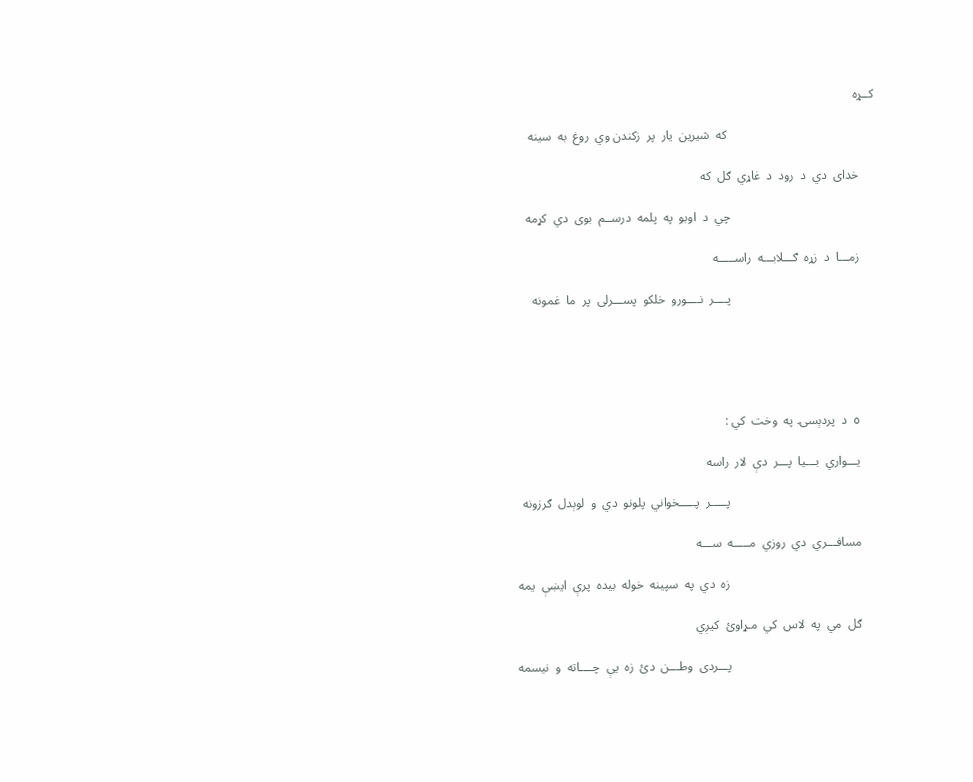کــړه

                                               که  شيرين  يار  پر  زکندن وي  روغ  به  سينه

     خدای  دي  د  رود  د  غاړي  ګل  که

                                              چي  د  اوبو  په  پلمه  درســم  بوی  دي  کړمه

     زمـــا  د  زړه  ګـــلابـــه  راســـــه

                                              پــــر  نــــورو  خلکو  پســـرلی  پر  ما  غمونه





     ٥  د  پردېسۍ  په  وخت  کي :

     يـــواري  بـــيا  پـــر  دې  لار  راسه

                                               پـــــر  پـــــخواني  پلونو  دي  و  لوېدل  ګرزونه

     مسافـــري  دي  روزي  مـــــه  ســـه

                                               زه  دي  په  سپينه  خوله  بيده  پرې  ايښې  يمه

     ګل  مي  په  لاس  کي  مـړاوئ  کيږي

                                               پـــردی  وطـــن  دئ  زه  يې  چــــاته  و  نيسمه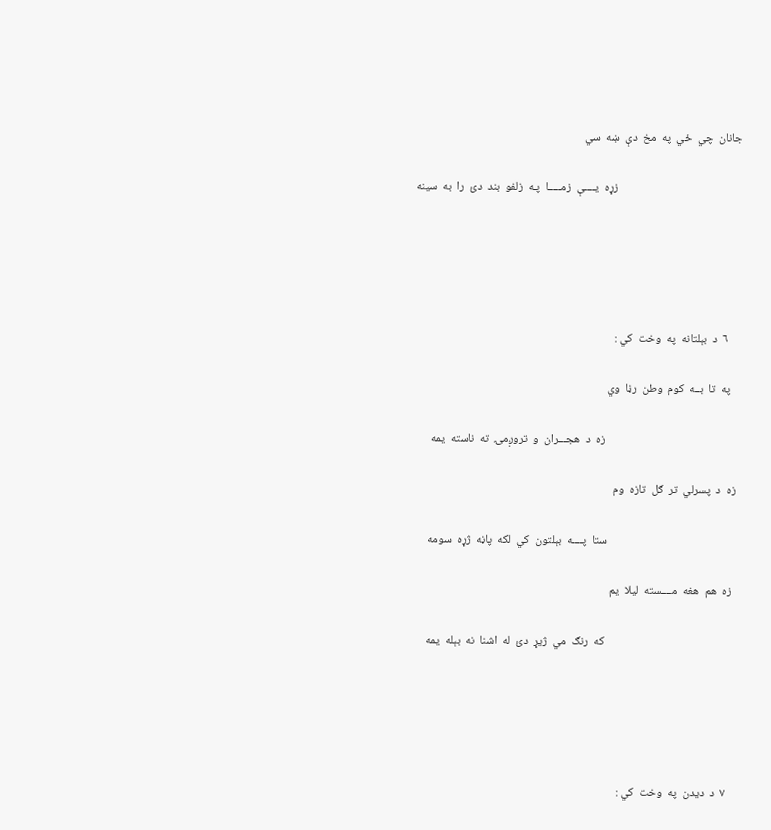جانان  چي  ځي  په  مخ  دې  ښه  سي

                                               زړه  يــــې  زمـــــا  پـه  زلفو  بند  دئ  را  به  سينه





     ٦  د  بېلتانه  په  وخت  کي :

    په  تا  بــه  کوم  وطن  رڼا  وي

                                                   زه  د  هجـــران  و  تروږمۍ  ته  ناسته  يمه

  زه  د  پسرلي  تر  ګل  تازه  وم

                                                  ستا  پــــه  بېلتون  کي  لکه  پاڼه  ژړه  سومه

   زه  هم  هغه  مــــسته  ليلا  يم

                                                   که  رنګ  مي  ژيړ  دئ  له  اشنا  نه  بېله  يمه





     ٧  د  ديدن  په  وخت  کي :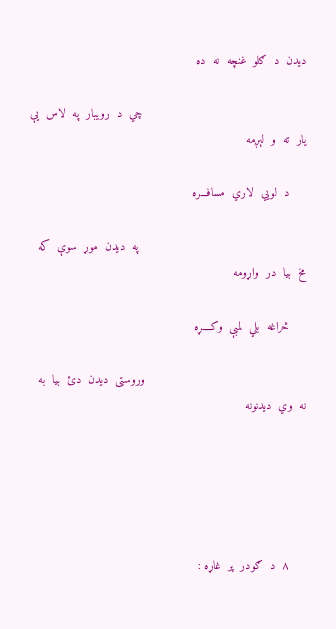ديدن  د  ګلو  غنچه  نه  ده

                                               چي  د  رويبار  په  لاس  يې  يار  ته  و  لېږمه

     د  لويي  لاري  مسافـــره

                                                په  ديدن  موړ  سوې  که  مخ  بيا  در  واړومه

     څراغه  بلي  لمبې  وکــــړه

                                              وروستی  ديدن  دئ  بيا  به  نه  وي  ديدنونه





     ٨  د  ګودر  پر  غاړه :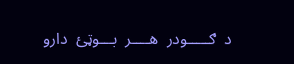د  ګـــــودر  هــــر  بـــوټئ  دارو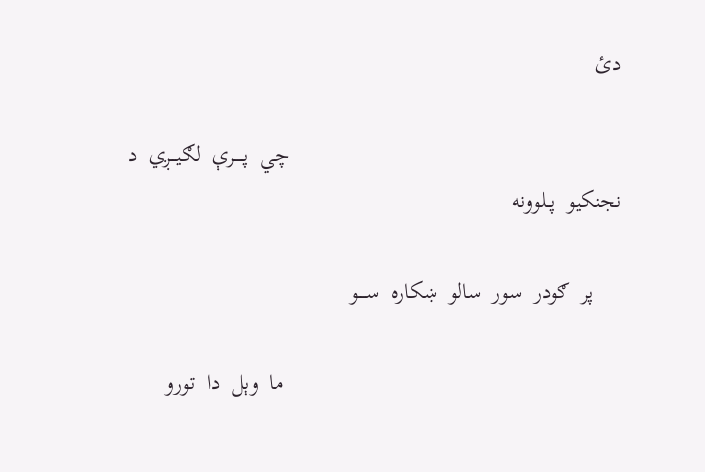دئ

                                                           چي  پـــــرې  لګيـــږي  د  نجنکيو  پــلوونه

     پر  ګودر  سور  سالو  ښکاره  ســــو

                                                            ما  وېل  دا  تورو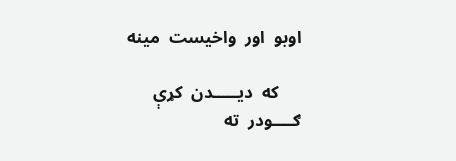اوبو  اور  واخيست  مينه

     که  ديـــــدن  کړې  ګــــودر  ته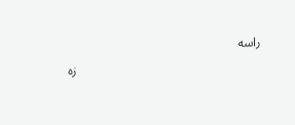راسه

                                                           زه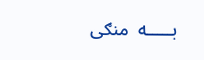بـــــه  منګی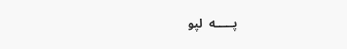پـــــه  لپو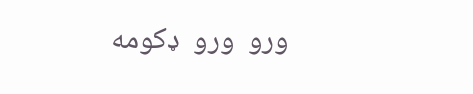ورو  ورو  ډکومه